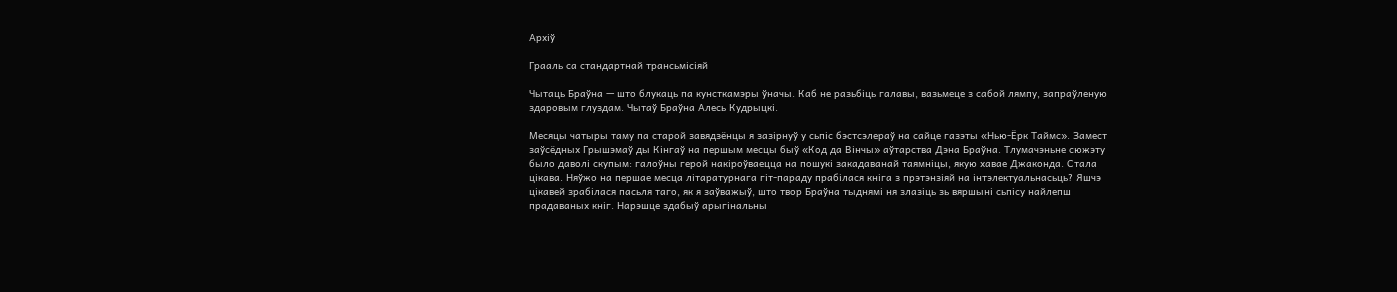Архіў

Грааль са стандартнай трансьмісіяй

Чытаць Браўна — што блукаць па кунсткамэры ўначы. Каб не разьбіць галавы, вазьмеце з сабой лямпу, запраўленую здаровым глуздам. Чытаў Браўна Алесь Кудрыцкі.

Месяцы чатыры таму па старой завядзёнцы я зазірнуў у сьпіс бэстсэлераў на сайце газэты «Нью-Ёрк Таймс». Замест заўсёдных Грышэмаў ды Кінгаў на першым месцы быў «Код да Вінчы» аўтарства Дэна Браўна. Тлумачэньне сюжэту было даволі скупым: галоўны герой накіроўваецца на пошукі закадаванай таямніцы, якую хавае Джаконда. Стала цікава. Няўжо на першае месца літаратурнага гіт-параду прабілася кніга з прэтэнзіяй на інтэлектуальнасьць? Яшчэ цікавей зрабілася пасьля таго, як я заўважыў, што твор Браўна тыднямі ня злазіць зь вяршыні сьпісу найлепш прадаваных кніг. Нарэшце здабыў арыгінальны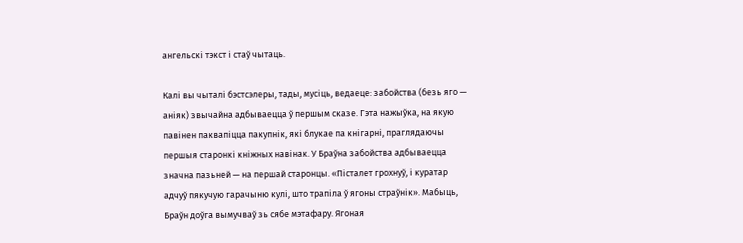ангельскі тэкст і стаў чытаць.

Калі вы чыталі бэстсэлеры, тады, мусіць, ведаеце: забойства (безь яго — аніяк) звычайна адбываецца ў першым сказе. Гэта нажыўка, на якую павінен паквапіцца пакупнік, які блукае па кнігарні, праглядаючы першыя старонкі кніжных навінак. У Браўна забойства адбываецца значна пазьней — на першай старонцы. «Пісталет грохнуў, і куратар адчуў пякучую гарачыню кулі, што трапіла ў ягоны страўнік». Мабыць, Браўн доўга вымучваў зь сябе мэтафару. Ягоная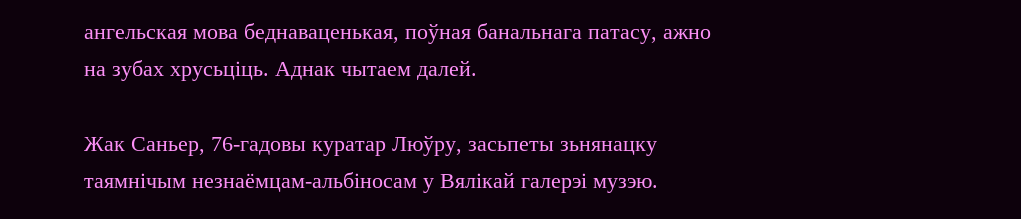ангельская мова беднаваценькая, поўная банальнага патасу, ажно на зубах хрусьціць. Аднак чытаем далей.

Жак Саньер, 76-гадовы куратар Люўру, засьпеты зьнянацку таямнічым незнаёмцам-альбіносам у Вялікай галерэі музэю.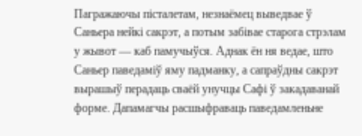Пагражаючы пісталетам, незнаёмец выведвае ў Саньера нейкі сакрэт, а потым забівае старога стрэлам у жывот — каб памучыўся. Аднак ён ня ведае, што Саньер паведаміў яму падманку, а сапраўдны сакрэт вырашыў перадаць сваёй унучцы Сафі ў закадаванай форме. Дапамагчы расшыфраваць паведамленьне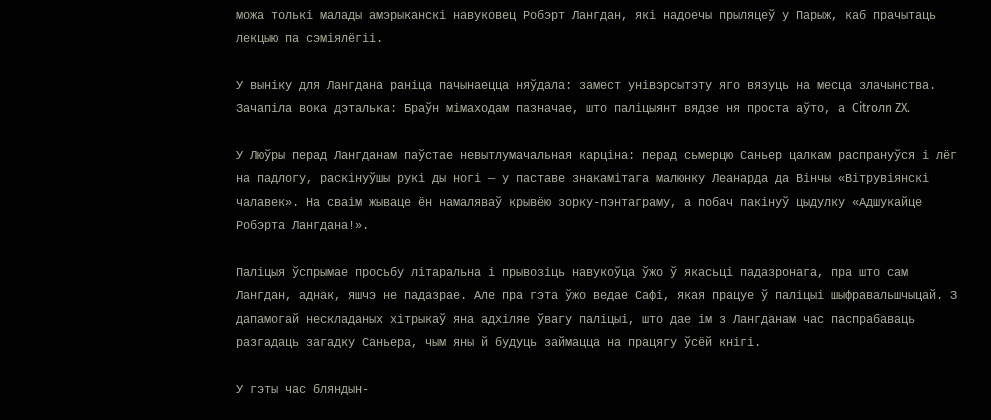можа толькі малады амэрыканскі навуковец Робэрт Лангдан, які надоечы прыляцеў у Парыж, каб прачытаць лекцыю па сэміялёгіі.

У выніку для Лангдана раніца пачынаецца няўдала: замест унівэрсытэту яго вязуць на месца злачынства. Зачапіла вока дэталька: Браўн мімаходам пазначае, што паліцыянт вядзе ня проста аўто, а Citroлn ZX.

У Люўры перад Лангданам паўстае невытлумачальная карціна: перад сьмерцю Саньер цалкам распрануўся і лёг на падлогу, раскінуўшы рукі ды ногі — у паставе знакамітага малюнку Леанарда да Вінчы «Вітрувіянскі чалавек». На сваім жываце ён намаляваў крывёю зорку-пэнтаграму, а побач пакінуў цыдулку «Адшукайце Робэрта Лангдана!».

Паліцыя ўспрымае просьбу літаральна і прывозіць навукоўца ўжо ў якасьці падазронага, пра што сам Лангдан, аднак, яшчэ не падазрае. Але пра гэта ўжо ведае Сафі, якая працуе ў паліцыі шыфравальшчыцай. З дапамогай нескладаных хітрыкаў яна адхіляе ўвагу паліцыі, што дае ім з Лангданам час паспрабаваць разгадаць загадку Саньера, чым яны й будуць займацца на працягу ўсёй кнігі.

У гэты час бляндын-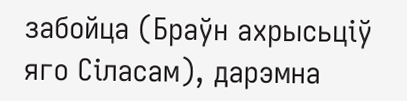забойца (Браўн ахрысьціў яго Сіласам), дарэмна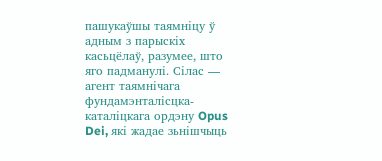пашукаўшы таямніцу ў адным з парыскіх касьцёлаў, разумее, што яго падманулі. Сілас — агент таямнічага фундамэнталісцка-каталіцкага ордэну Opus Dei, які жадае зьнішчыць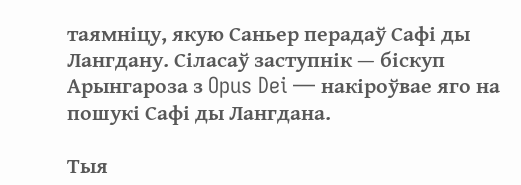таямніцу, якую Саньер перадаў Сафі ды Лангдану. Сіласаў заступнік — біскуп Арынгароза з Opus Dei — накіроўвае яго на пошукі Сафі ды Лангдана.

Тыя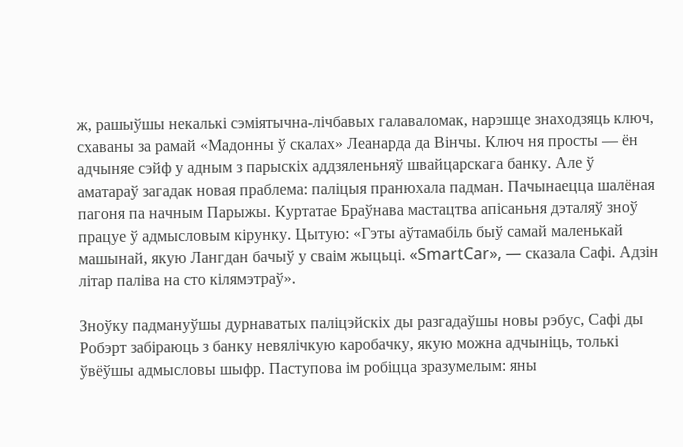ж, рашыўшы некалькі сэміятычна-лічбавых галаваломак, нарэшце знаходзяць ключ, схаваны за рамай «Мадонны ў скалах» Леанарда да Вінчы. Ключ ня просты — ён адчыняе сэйф у адным з парыскіх аддзяленьняў швайцарскага банку. Але ў аматараў загадак новая праблема: паліцыя пранюхала падман. Пачынаецца шалёная пагоня па начным Парыжы. Куртатае Браўнава мастацтва апісаньня дэталяў зноў працуе ў адмысловым кірунку. Цытую: «Гэты аўтамабіль быў самай маленькай машынай, якую Лангдан бачыў у сваім жыцьці. «SmartCar», — сказала Сафі. Адзін літар паліва на сто кілямэтраў».

Зноўку падмануўшы дурнаватых паліцэйскіх ды разгадаўшы новы рэбус, Сафі ды Робэрт забіраюць з банку невялічкую каробачку, якую можна адчыніць, толькі ўвёўшы адмысловы шыфр. Паступова ім робіцца зразумелым: яны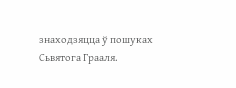знаходзяцца ў пошуках Сьвятога Грааля.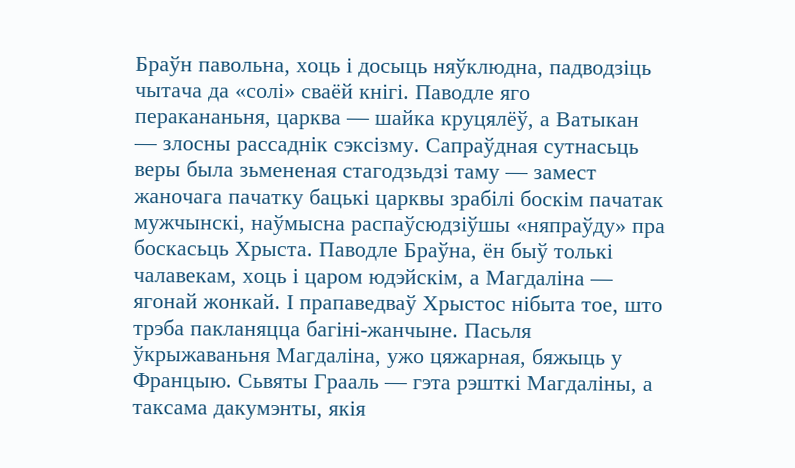Браўн павольна, хоць і досыць няўклюдна, падводзіць чытача да «солі» сваёй кнігі. Паводле яго перакананьня, царква — шайка круцялёў, а Ватыкан — злосны рассаднік сэксізму. Сапраўдная сутнасьць веры была зьмененая стагодзьдзі таму — замест жаночага пачатку бацькі царквы зрабілі боскім пачатак мужчынскі, наўмысна распаўсюдзіўшы «няпраўду» пра боскасьць Хрыста. Паводле Браўна, ён быў толькі чалавекам, хоць і царом юдэйскім, а Магдаліна — ягонай жонкай. І прапаведваў Хрыстос нібыта тое, што трэба пакланяцца багіні-жанчыне. Пасьля ўкрыжаваньня Магдаліна, ужо цяжарная, бяжыць у Францыю. Сьвяты Грааль — гэта рэшткі Магдаліны, а таксама дакумэнты, якія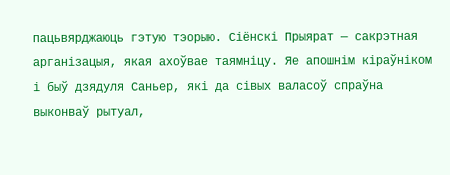пацьвярджаюць гэтую тэорыю. Сіёнскі Прыярат — сакрэтная арганізацыя, якая ахоўвае таямніцу. Яе апошнім кіраўніком і быў дзядуля Саньер, які да сівых валасоў спраўна выконваў рытуал,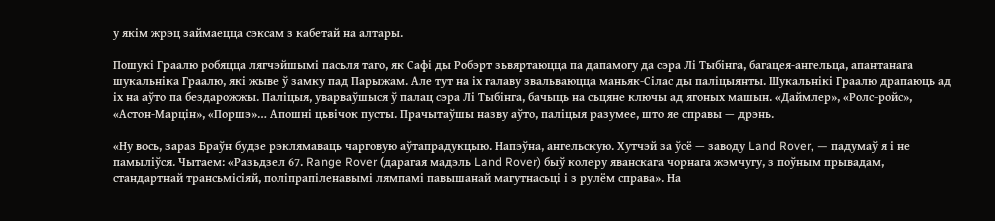у якім жрэц займаецца сэксам з кабетай на алтары.

Пошукі Граалю робяцца лягчэйшымі пасьля таго, як Сафі ды Робэрт зьвяртаюцца па дапамогу да сэра Лі Тыбінга, багацея-ангельца, апантанага шукальніка Граалю, які жыве ў замку пад Парыжам. Але тут на іх галаву звальваюцца маньяк-Сілас ды паліцыянты. Шукальнікі Граалю драпаюць ад іх на аўто па бездарожжы. Паліцыя, уварваўшыся ў палац сэра Лі Тыбінга, бачыць на сьцяне ключы ад ягоных машын. «Даймлер», «Ролс-ройс», «Астон-Марцін», «Поршэ»… Апошні цьвічок пусты. Прачытаўшы назву аўто, паліцыя разумее, што яе справы — дрэнь.

«Ну вось, зараз Браўн будзе рэклямаваць чарговую аўтапрадукцыю. Напэўна, ангельскую. Хутчэй за ўсё — заводу Land Rover, — падумаў я і не памыліўся. Чытаем: «Разьдзел 67. Range Rover (дарагая мадэль Land Rover) быў колеру яванскага чорнага жэмчугу, з поўным прывадам, стандартнай трансьмісіяй, поліпрапіленавымі лямпамі павышанай магутнасьці і з рулём справа». На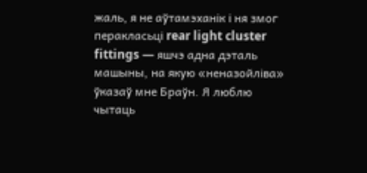жаль, я не аўтамэханік і ня змог перакласьці rear light cluster fittings — яшчэ адна дэталь машыны, на якую «неназойліва» ўказаў мне Браўн. Я люблю чытаць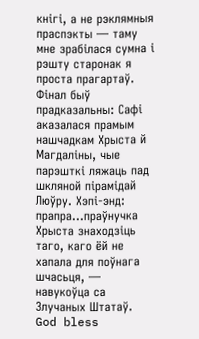кнігі, а не рэклямныя праспэкты — таму мне зрабілася сумна і рэшту старонак я проста прагартаў. Фінал быў прадказальны: Сафі аказалася прамым нашчадкам Хрыста й Магдаліны, чые парэшткі ляжаць пад шкляной пірамідай Люўру. Хэпі-энд: прапра…праўнучка Хрыста знаходзіць таго, каго ёй не хапала для поўнага шчасьця, — навукоўца са Злучаных Штатаў. God bless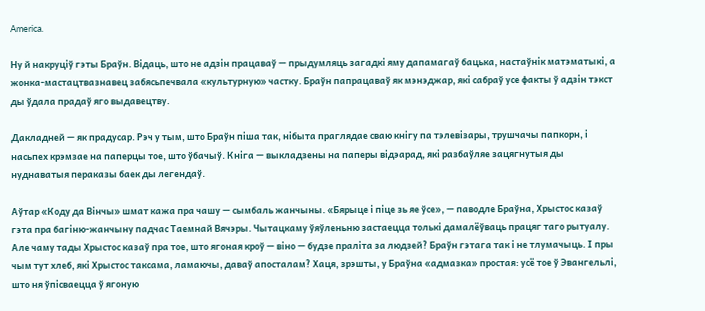America.

Ну й накруціў гэты Браўн. Відаць, што не адзін працаваў — прыдумляць загадкі яму дапамагаў бацька, настаўнік матэматыкі, а жонка-мастацтвазнавец забясьпечвала «культурную» частку. Браўн папрацаваў як мэнэджар, які сабраў усе факты ў адзін тэкст ды ўдала прадаў яго выдавецтву.

Дакладней — як прадусар. Рэч у тым, што Браўн піша так, нібыта праглядае сваю кнігу па тэлевізары, трушчачы папкорн, і насьпех крэмзае на паперцы тое, што ўбачыў. Кніга — выкладзены на паперы відэарад, які разбаўляе зацягнутыя ды нуднаватыя пераказы баек ды легендаў.

Аўтар «Коду да Вінчы» шмат кажа пра чашу — сымбаль жанчыны. «Бярыце і піце зь яе ўсе», — паводле Браўна, Хрыстос казаў гэта пра багіню-жанчыну падчас Таемнай Вячэры. Чытацкаму ўяўленьню застаецца толькі дамалёўваць працяг таго рытуалу. Але чаму тады Хрыстос казаў пра тое, што ягоная кроў — віно — будзе праліта за людзей? Браўн гэтага так і не тлумачыць. І пры чым тут хлеб, які Хрыстос таксама, ламаючы, даваў апосталам? Хаця, зрэшты, у Браўна «адмазка» простая: усё тое ў Эвангельлі, што ня ўпісваецца ў ягоную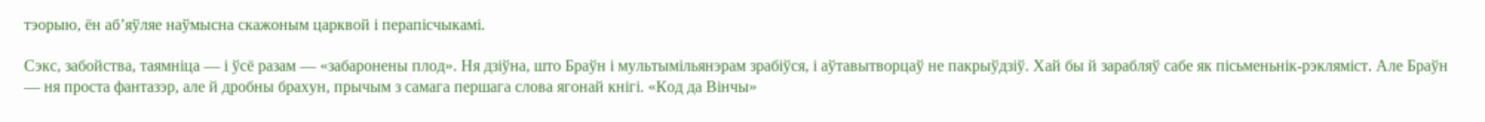тэорыю, ён аб’яўляе наўмысна скажоным царквой і перапісчыкамі.

Сэкс, забойства, таямніца — і ўсё разам — «забаронены плод». Ня дзіўна, што Браўн і мультымільянэрам зрабіўся, і аўтавытворцаў не пакрыўдзіў. Хай бы й зарабляў сабе як пісьменьнік-рэкляміст. Але Браўн — ня проста фантазэр, але й дробны брахун, прычым з самага першага слова ягонай кнігі. «Код да Вінчы»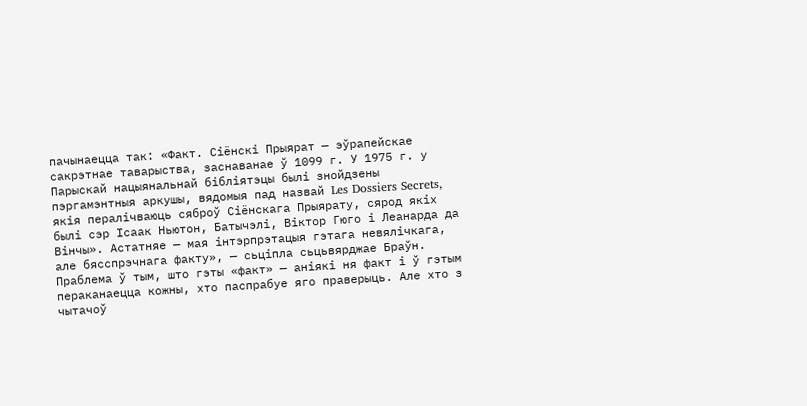пачынаецца так: «Факт. Сіёнскі Прыярат — эўрапейскае сакрэтнае таварыства, заснаванае ў 1099 г. У 1975 г. у Парыскай нацыянальнай бібліятэцы былі знойдзены пэргамэнтныя аркушы, вядомыя пад назвай Les Dossiers Secrets, якія пералічваюць сяброў Сіёнскага Прыярату, сярод якіх былі сэр Ісаак Ньютон, Батычэлі, Віктор Гюго і Леанарда да Вінчы». Астатняе — мая інтэрпрэтацыя гэтага невялічкага, але бясспрэчнага факту», — сьціпла сьцьвярджае Браўн. Праблема ў тым, што гэты «факт» — аніякі ня факт і ў гэтым пераканаецца кожны, хто паспрабуе яго праверыць. Але хто з чытачоў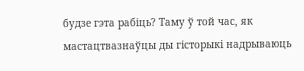будзе гэта рабіць? Таму ў той час, як мастацтвазнаўцы ды гісторыкі надрываюць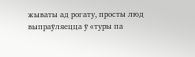жываты ад рогату, просты люд выпраўляецца ў «туры па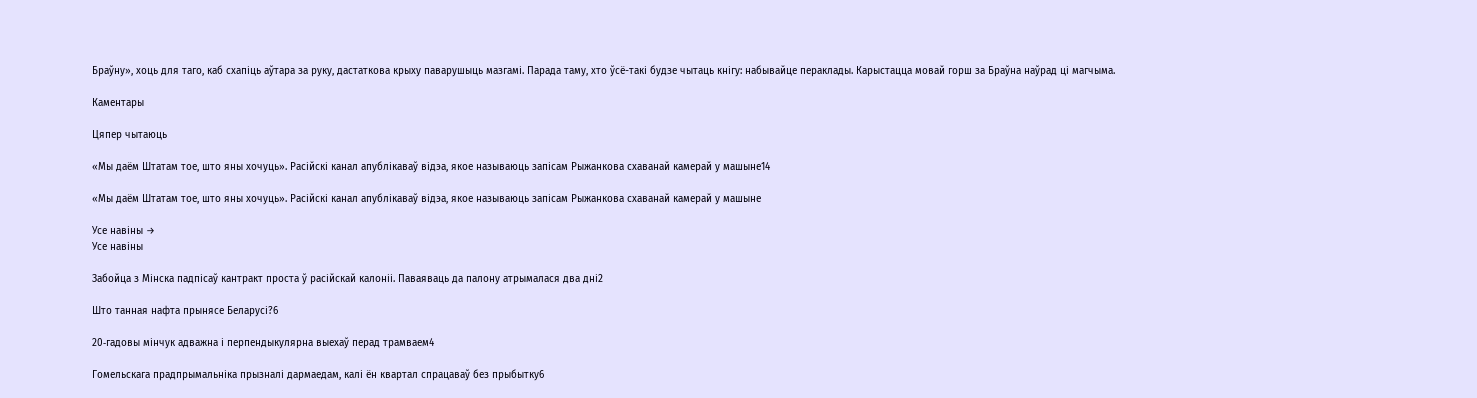Браўну», хоць для таго, каб схапіць аўтара за руку, дастаткова крыху паварушыць мазгамі. Парада таму, хто ўсё-такі будзе чытаць кнігу: набывайце пераклады. Карыстацца мовай горш за Браўна наўрад ці магчыма.

Каментары

Цяпер чытаюць

«Мы даём Штатам тое, што яны хочуць». Расійскі канал апублікаваў відэа, якое называюць запісам Рыжанкова схаванай камерай у машыне14

«Мы даём Штатам тое, што яны хочуць». Расійскі канал апублікаваў відэа, якое называюць запісам Рыжанкова схаванай камерай у машыне

Усе навіны →
Усе навіны

Забойца з Мінска падпісаў кантракт проста ў расійскай калоніі. Паваяваць да палону атрымалася два дні2

Што танная нафта прынясе Беларусі?6

20‑гадовы мінчук адважна і перпендыкулярна выехаў перад трамваем4

Гомельскага прадпрымальніка прызналі дармаедам, калі ён квартал спрацаваў без прыбытку6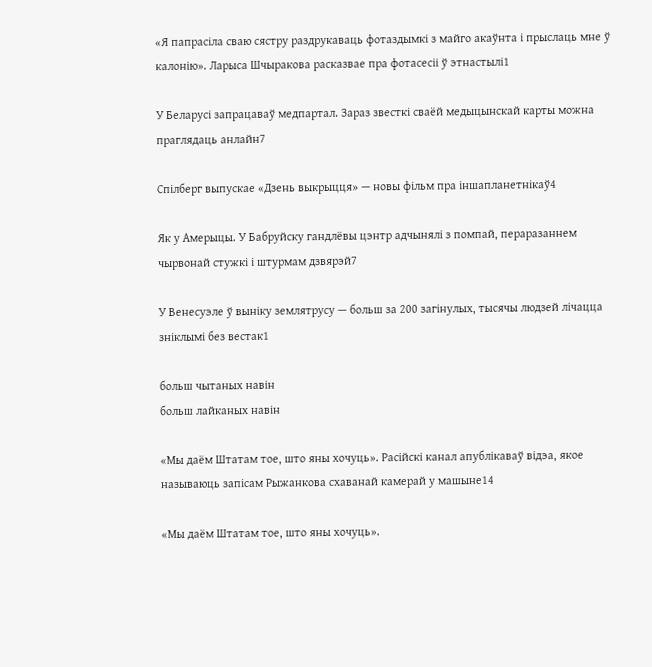«Я папрасіла сваю сястру раздрукаваць фотаздымкі з майго акаўнта і прыслаць мне ў калонію». Ларыса Шчыракова расказвае пра фотасесіі ў этнастылі1

У Беларусі запрацаваў медпартал. Зараз звесткі сваёй медыцынскай карты можна праглядаць анлайн7

Спілберг выпускае «Дзень выкрыцця» — новы фільм пра іншапланетнікаў4

Як у Амерыцы. У Бабруйску гандлёвы цэнтр адчынялі з помпай, пераразаннем чырвонай стужкі і штурмам дзвярэй7

У Венесуэле ў выніку землятрусу — больш за 200 загінулых, тысячы людзей лічацца зніклымі без вестак1

больш чытаных навін
больш лайканых навін

«Мы даём Штатам тое, што яны хочуць». Расійскі канал апублікаваў відэа, якое называюць запісам Рыжанкова схаванай камерай у машыне14

«Мы даём Штатам тое, што яны хочуць».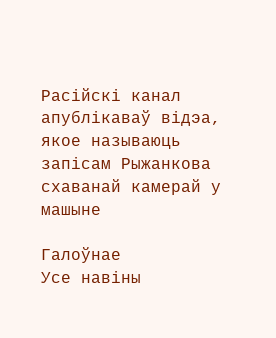Расійскі канал апублікаваў відэа, якое называюць запісам Рыжанкова схаванай камерай у машыне

Галоўнае
Усе навіны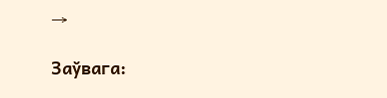→

Заўвага: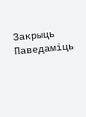Закрыць Паведаміць